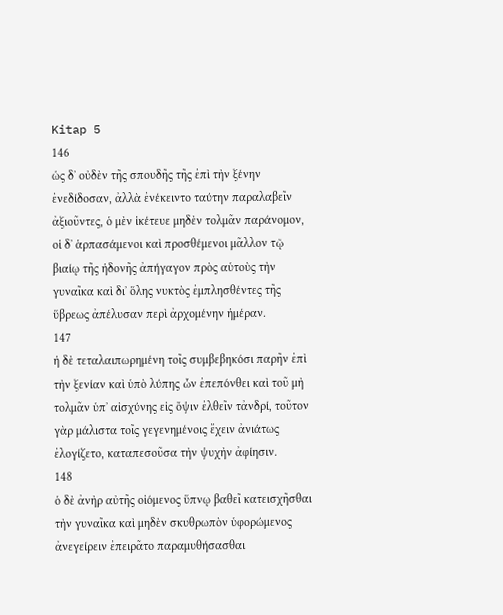Kitap 5
146
ὡς δʼ οὐδὲν τῆς σπουδῆς τῆς ἐπὶ τὴν ξένην ἐνεδίδοσαν, ἀλλὰ ἐνέκειντο ταύτην παραλαβεῖν ἀξιοῦντες, ὁ μὲν ἱκέτευε μηδὲν τολμᾶν παράνομον, οἱ δʼ ἁρπασάμενοι καὶ προσθέμενοι μᾶλλον τῷ βιαίῳ τῆς ἡδονῆς ἀπήγαγον πρὸς αὑτοὺς τὴν γυναῖκα καὶ διʼ ὅλης νυκτὸς ἐμπλησθέντες τῆς ὕβρεως ἀπέλυσαν περὶ ἀρχομένην ἡμέραν.
147
ἡ δὲ τεταλαιπωρημένη τοῖς συμβεβηκόσι παρῆν ἐπὶ τὴν ξενίαν καὶ ὑπὸ λύπης ὧν ἐπεπόνθει καὶ τοῦ μὴ τολμᾶν ὑπʼ αἰσχύνης εἰς ὄψιν ἐλθεῖν τἀνδρί, τοῦτον γὰρ μάλιστα τοῖς γεγενημένοις ἔχειν ἀνιάτως ἐλογίζετο, καταπεσοῦσα τὴν ψυχὴν ἀφίησιν.
148
ὁ δὲ ἀνὴρ αὐτῆς οἰόμενος ὕπνῳ βαθεῖ κατεισχῆσθαι τὴν γυναῖκα καὶ μηδὲν σκυθρωπὸν ὑφορώμενος ἀνεγείρειν ἐπειρᾶτο παραμυθήσασθαι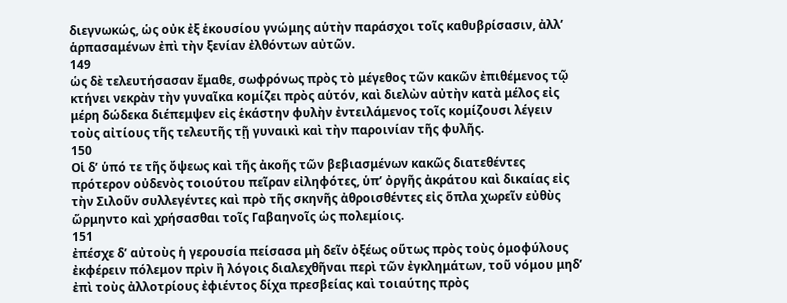διεγνωκώς, ὡς οὐκ ἐξ ἑκουσίου γνώμης αὑτὴν παράσχοι τοῖς καθυβρίσασιν, ἀλλʼ ἁρπασαμένων ἐπὶ τὴν ξενίαν ἐλθόντων αὐτῶν.
149
ὡς δὲ τελευτήσασαν ἔμαθε, σωφρόνως πρὸς τὸ μέγεθος τῶν κακῶν ἐπιθέμενος τῷ κτήνει νεκρὰν τὴν γυναῖκα κομίζει πρὸς αὑτόν, καὶ διελὼν αὐτὴν κατὰ μέλος εἰς μέρη δώδεκα διέπεμψεν εἰς ἑκάστην φυλὴν ἐντειλάμενος τοῖς κομίζουσι λέγειν τοὺς αἰτίους τῆς τελευτῆς τῇ γυναικὶ καὶ τὴν παροινίαν τῆς φυλῆς.
150
Οἱ δʼ ὑπό τε τῆς ὄψεως καὶ τῆς ἀκοῆς τῶν βεβιασμένων κακῶς διατεθέντες πρότερον οὐδενὸς τοιούτου πεῖραν εἰληφότες, ὑπʼ ὀργῆς ἀκράτου καὶ δικαίας εἰς τὴν Σιλοῦν συλλεγέντες καὶ πρὸ τῆς σκηνῆς ἀθροισθέντες εἰς ὅπλα χωρεῖν εὐθὺς ὥρμηντο καὶ χρήσασθαι τοῖς Γαβαηνοῖς ὡς πολεμίοις.
151
ἐπέσχε δʼ αὐτοὺς ἡ γερουσία πείσασα μὴ δεῖν ὀξέως οὕτως πρὸς τοὺς ὁμοφύλους ἐκφέρειν πόλεμον πρὶν ἢ λόγοις διαλεχθῆναι περὶ τῶν ἐγκλημάτων, τοῦ νόμου μηδʼ ἐπὶ τοὺς ἀλλοτρίους ἐφιέντος δίχα πρεσβείας καὶ τοιαύτης πρὸς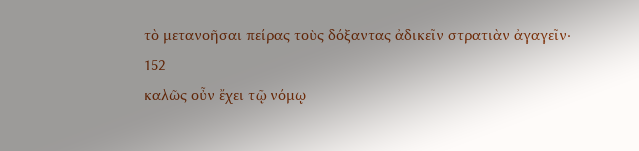τὸ μετανοῆσαι πείρας τοὺς δόξαντας ἀδικεῖν στρατιὰν ἀγαγεῖν·
152
καλῶς οὖν ἔχει τῷ νόμῳ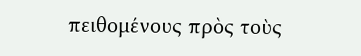πειθομένους πρὸς τοὺς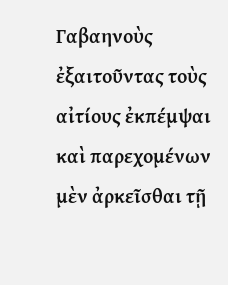Γαβαηνοὺς ἐξαιτοῦντας τοὺς αἰτίους ἐκπέμψαι καὶ παρεχομένων μὲν ἀρκεῖσθαι τῇ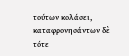τούτων κολάσει, καταφρονησάντων δὲ τότε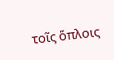τοῖς ὅπλοις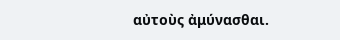αὐτοὺς ἀμύνασθαι.